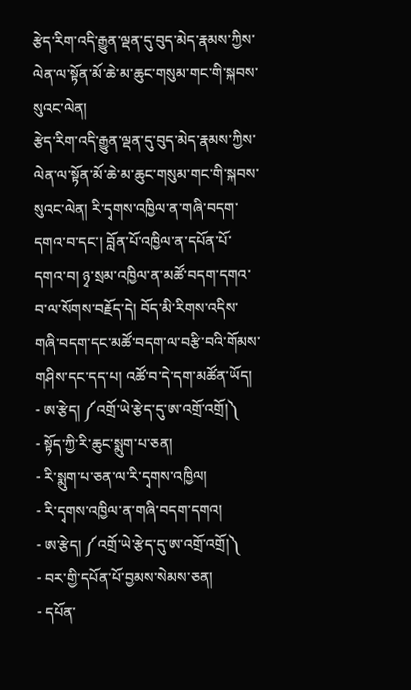རྩེད་རིག་འདི་རྒྱུན་ལྡན་དུ་བུད་མེད་རྣམས་ཀྱིས་ལེན་ལ་སྟོན་མོ་ཆེ་མ་ཆུང་གསུམ་གང་གི་སྐབས་སུའང་ལེན།
རྩེད་རིག་འདི་རྒྱུན་ལྡན་དུ་བུད་མེད་རྣམས་ཀྱིས་ལེན་ལ་སྟོན་མོ་ཆེ་མ་ཆུང་གསུམ་གང་གི་སྐབས་སུའང་ལེན། རི་དྭགས་འཁྱིལ་ན་གཞི་བདག་དགའ་བ་དང་། བློན་པོ་འཁྱིལ་ན་དཔོན་པོ་དགའ་བ། ཉྭ་སྲམ་འཁྱིལ་ན་མཚོ་བདག་དགའ་བ་ལ་སོགས་བརྗོད་དེ། བོད་མི་རིགས་འདིས་གཞི་བདག་དང་མཚོ་བདག་ལ་བརྩི་བའི་གོམས་གཤིས་དང་དད་པ། འཚོ་བ་དེ་དག་མཚོན་ཡོད།
- ཨ་རྩེད། ༼འགྲོ་ཡེ་རྩེད་དུ་ཨ་འགྲོ་འགྲོ།༽
- སྟོད་ཀྱི་རི་ཆུང་སྨུག་པ་ཅན།
- རི་སྨུག་པ་ཅན་ལ་རི་དྭགས་འཁྱིལ།
- རི་དྭགས་འཁྱིལ་ན་གཞི་བདག་དགའ།
- ཨ་རྩེད། ༼འགྲོ་ཡེ་རྩེད་དུ་ཨ་འགྲོ་འགྲོ།༽
- བར་གྱི་དཔོན་པོ་བྱམས་སེམས་ཅན།
- དཔོན་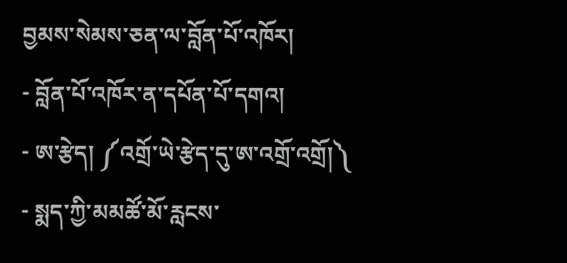བྱམས་སེམས་ཅན་ལ་བློན་པོ་འཁོར།
- བློན་པོ་འཁོར་ན་དཔོན་པོ་དགའ།
- ཨ་རྩེད། ༼འགྲོ་ཡེ་རྩེད་དུ་ཨ་འགྲོ་འགྲོ།༽
- སྨད་ཀྱི་མམཚོ་མོ་རླངས་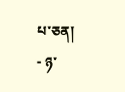པ་ཅན།
- ཉ་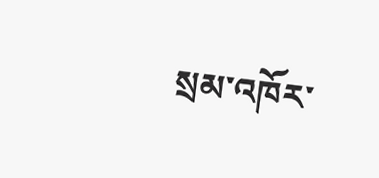སྲམ་འཁོར་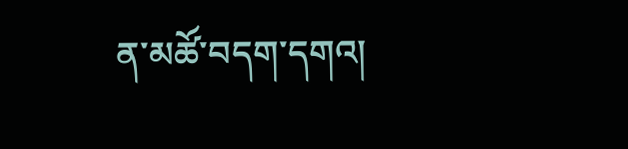ན་མཚོ་བདག་དགའ།